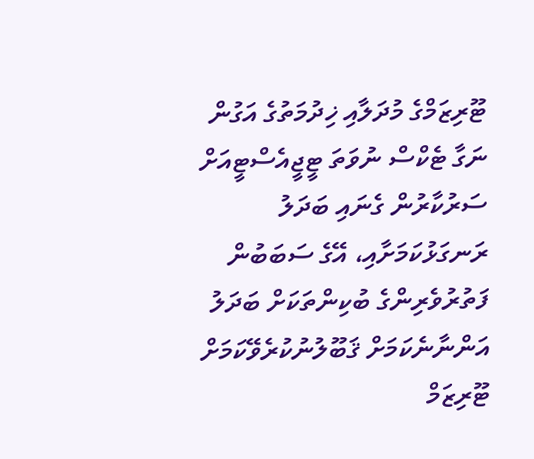ޓޫރިޒަމްގެ މުދަލާއި ޚިދުމަތުގެ އަގުން ނަގާ ޓެކްސް ނުވަތަ ޓީޖީއެސްޓީއަށް ސަރުކާރުން ގެނައި ބަދަލު ރަނގަޅުކަމަށާއި، އޭގެ ސަބަބުން ފަތުރުވެރިންގެ ބުކިންތަކަށް ބަދަލު އަންނާނެކަމަށް ޤަބޫލުނުކުރެވޭކަމަށް ޓޫރިޒަމް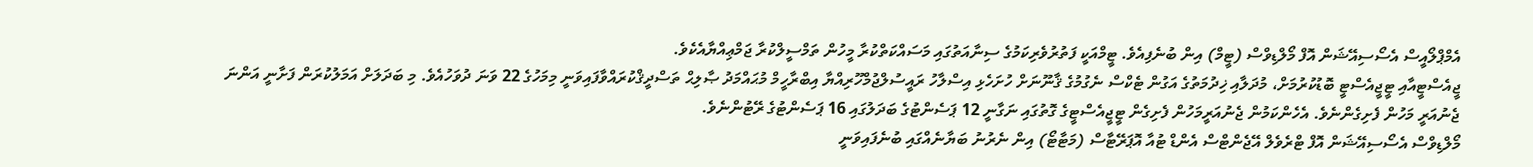އެމްޕްލޯއީސް އެސޯސިއޭޝަން އޮފް މޯލްޑިވްސް (ޓީމް) އިން ބުނެފިއެވެ. ޓީމްއަކީ ފަތުރުވެރިކަމުގެ ސިނާއަތުގައި މަސައްކަތްކުރާ މީހުން ތަމްސީލްކުރާ ޖަމްޢިއްޔާއެކެވެ.
ޖީއެސްޓީއާއި ޓީޖީއެސްޓީ ބޮޑުކުރުމަށް، މުދަލާއި ޚިދުމަތުގެ އަގުން ޓެކްސް ނެގުމުގެ ޤާނޫނަށް ހުށަހެޅި އިސްލާހު ރައީސުލްޖުމްހޫރިއްޔާ އިބްރާހީމް މުޙައްމަދު ޞާލިޙް ތަސްދީޤްކުރައްވާފައިވަނީ މިމަހުގެ 22 ވަނަ ދުވަހުއެވެ. މި ބަދަލަށް އަމަލުކުރަން ފަށާނީ އަންނަ ޖެނުއަރީ މަހުން ފެށިގެންނެވެ. އެހެންކަމުން ޖެނުއަރީމަހުން ފެށިގެން ޓީޖީއެސްޓީގެ ގޮތުގައި ނަގާނީ 12 ޕަސެންޓުގެ ބަދަލުގައި 16 ޕަސެންޓުގެ ރޭޓުންނެވެ.
މޯލްޑިވްސް އެސޯސިއޭޝަން އޮފް ޓްރެވެލް އޭޖެންޓްސް އެންޑް ޓުއާ އޮޕަރޭޓާސް (މަޓާޓޯ) އިން ނެރުނު ބަޔާނެއްގައި ބުނެފައިވަނީ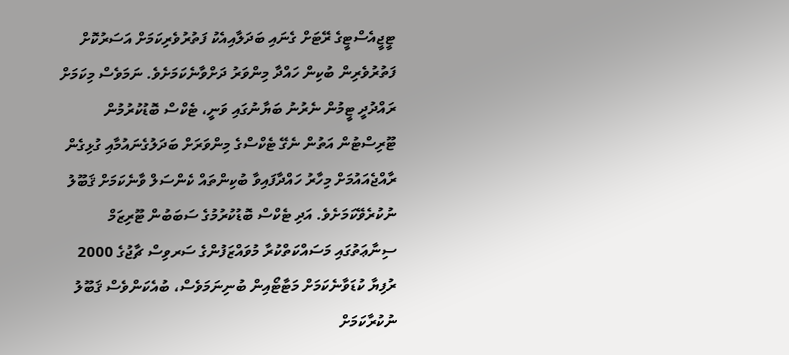ޓީޖީއެސްޓީގެ ރޭޓަށް ގެނައި ބަދަލާއިއެކު ފަތުރުވެރިކަމަށް އަސަރުކޮށް ފަތުރުވެރިން ބުކިން ހައްދާ މިންވަރު ދަށްވާނެކަމަށެވެ. ނަމަވެސް މިކަމަށް ރައްދުދީ ޓީމުން ނެރުނު ބަޔާނުގައި ވަނީ، ޓެކްސް ބޮޑުކުރުމުން ޓޫރިސްޓުން އަތުން ނެގޭ ޓެކްސްގެ މިންވަރަށް ބަދަލުގެނައުމާއި ގުޅިގެން ރާއްޖެއައުމަށް މިހާރު ހައްދާފައިވާ ބުކިންތައް ކެންސަލް ވާނެކަމަށް ޤަބޫލު ނުކުރެވޭކަމަށެވެ. އަދި ޓެކްސް ބޮޑުކުރުމުގެ ސަބަބުން ޓޫރިޒަމް ސިނާޢަތުގައި މަސައްކަތްކުރާ މުވައްޒަފުންގެ ސަރވިސް ޗާޖުގެ 2000 ރުފިޔާ ކުޑަވާނެކަމަށް މަޓާޓޯއިން ބުނިނަމަވެސް، ބުއެކަންވެސް ޤަބޫލު ނުކުރާކަމަށް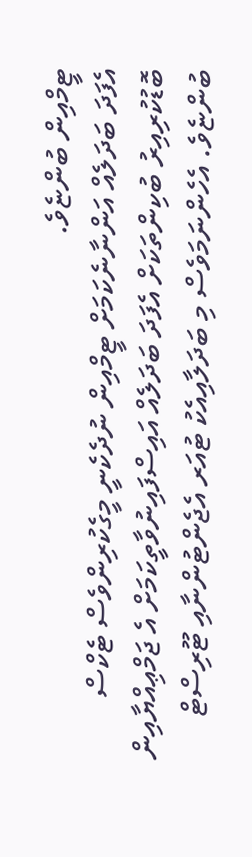ޓީމްއިން ބުންޏެވެ.
އެފަދަ ބަދަލެއް އަންނާނެކަމަށް ޓީމްއިން ނުދެކެނީ މީގެކުރިންވެސް ޓެކްސް ބޮޑުކުރިއިރު ބުކިންތަކަށް އެފަދަ ބަދަލެއް އައިސްފައިނުވާތީކަމަށް އެ ޖަމްޢިއްޔާއިން ބުންޏެވެ. އެހެންނަމަވެސް މި ބަދަލާއިއެކު ޓުއަރ އެޖެންޓުންނާއި ޓޫރިސްޓް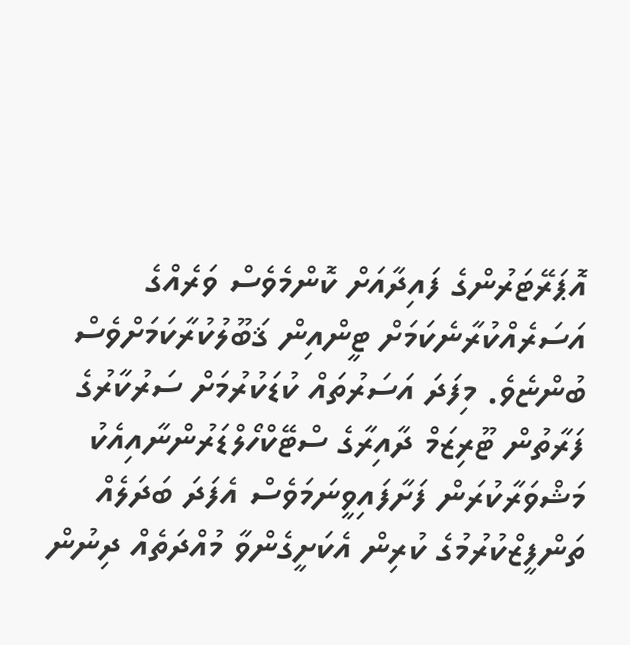އޮޕަރޭޓަރުންގެ ފައިދާއަށް ކޮންމެވެސް ވަރެއްގެ އަސަރެއްކުރާނެކަމަށް ޓީންއިން ޤަބޫލުކުރާކަމަށްވެސް ބުންޏެވެ. މިފަދަ އަސަރުތައް ކުޑަކުރުމަށް ސަރުކާރުގެ ފަރާތުން ޓޫރިޒަމް ދާއިރާގެ ސްޓޭކްހޯލްޑަރުންނާއިއެކު މަޝްވަރާކުރަން ފަށާފައިވީނަމަވެސް އެފަދަ ބަދަލެއް ތަންފީޒްކުރުމުގެ ކުރިން އެކަށީގެންވާ މުއްދަތެއް ދިނުން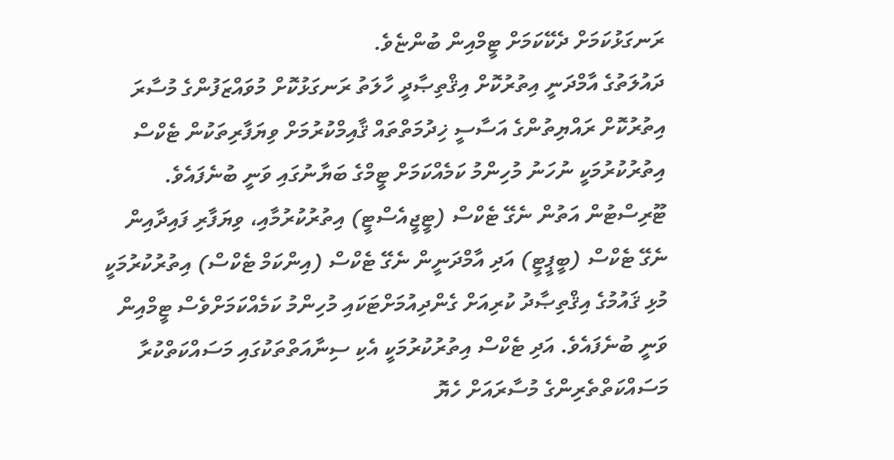ރަނގަޅުކަމަށް ދެކޭކަމަށް ޓީމްއިން ބުންޏެވެ.
ދައުލަތުގެ އާމްދަނީ އިތުރުކޮށް އިޤްތިޞާދީ ހާލަތު ރަނގަޅުކޮށް މުވައްޒަފުންގެ މުސާރަ އިތުރުކޮށް ރައްޔިތުންގެ އަސާސީ ޚިދުމަތްތައް ޤާއިމްކުރުމަށް ވިޔަފާރިތަކުން ޓެކްސް އިތުރުކުރުމަކީ ނުހަނު މުހިންމު ކަމެއްކަމަށް ޓީމްގެ ބަޔާނުގައި ވަނީ ބުނެފައެވެ.
ޓޫރިސްޓުން އަތުން ނެގޭ ޓެކްސް (ޓީޖީއެސްޓީ) އިތުރުކުރުމާއި، ވިޔަފާރި ފައިދާއިން ނެގޭ ޓެކްސް (ބީޕީޓީ) އަދި އާމްދަނީން ނެގޭ ޓެކްސް (އިންކަމް ޓެކްސް) އިތުރުކުރުމަކީ މުޅި ޤައުމުގެ އިޤްތިޞާދު ކުރިއަށް ގެންދިއުމަށްޓަކައި މުހިންމު ކަމެއްކަމަށްވެސް ޓީމްއިން ވަނީ ބުނެފައެވެ. އަދި ޓެކްސް އިތުރުކުރުމަކީ އެކި ސިނާއަތްތަކުގައި މަސައްކަތްކުރާ މަސައްކަތްތެރިންގެ މުސާރައަށް ހެޔޮ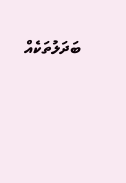ބަދަލުތަކެއް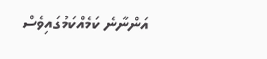އަންނާނެ ކަމެއްކަމުގައިވެސް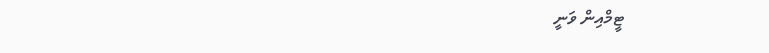ޓީމްއިން ވަނީ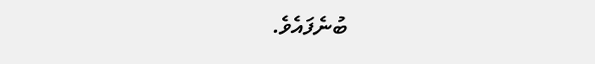ބުނެފައެވެ.